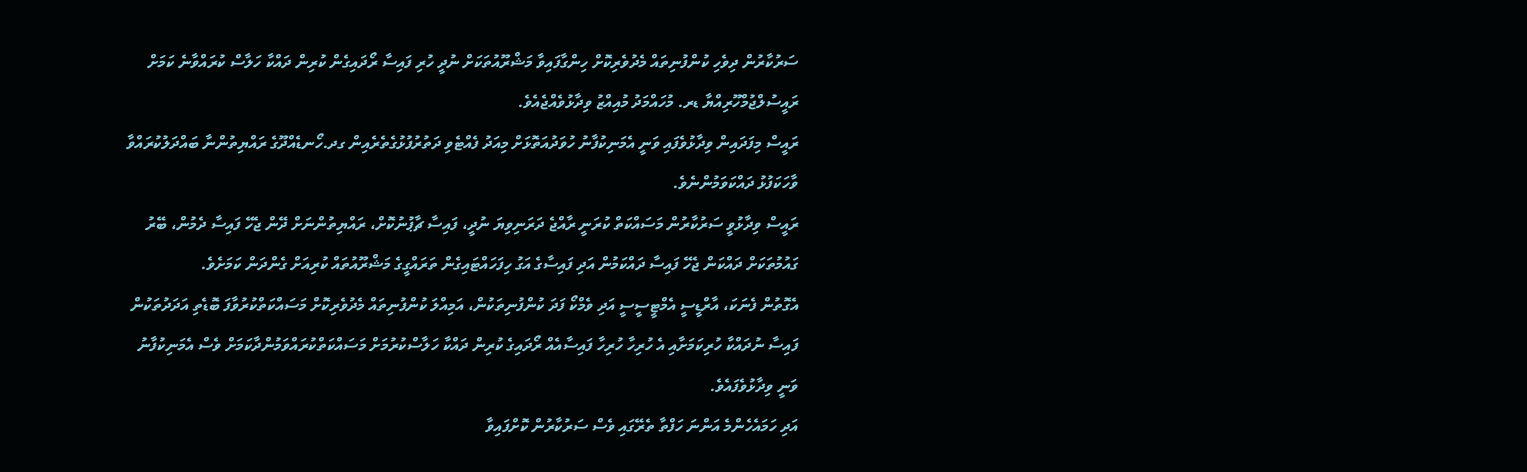ސަރުކާރުން ދިވެހި ކުންފުނިތައް މެދުވެރިކޮށް ހިންގާފައިވާ މަޝްރޫއުތަކަށް ނުދީ ހުރި ފައިސާ ރޯދައިގެން ކުރިން ދައްކާ ހަލާސް ކުރައްވާނެ ކަމަށް ރައީސުލްޖުމްހޫރިއްޔާ ޑރ. މުހައްމަދު މުއިއްޒު ވިދާޅުވެއްޖެއެވެ.
ރައީސް މިފަދައިން ވިދާޅުވެފައި ވަނީ އެމަނިކުފާނު ހުވަދުއަތޮޅަށް މިއަދު ފެއްޓެވި ދަތުރުފުޅުގެތެރެއިން ގދ.ހޯނޑެއްދޫގެ ރައްޔިތުންނާ ބައްދަލުކުރައްވާ ވާހަކަފުޅު ދައްކަވަމުންނެވެ.
ރައީސް ވިދާޅުވީ ސަރުކާރުން މަސައްކަތް ކުރަނީ ރާއްޖެ ދަރަނިވިޔަ ނުދީ، ފައިސާ ޗާޕުނުކޮށް، ރައްޔިތުންނަށް ދޭން ޖެހޭ ފައިސާ ދެމުން، ބޭރު ގައުމުތަކަށް ދައްކަން ޖެހޭ ފައިސާ ދައްކަމުން އަދި ފައިސާގެ އަގު ހިފަހައްޓައިގެން ތަރައްގީގެ މަޝްރޫއުތައް ކުރިއަށް ގެންދަން ކަމަށެވެ.
އެގޮތުން ފެނަކަ، އާރްޑީސީ އެމްޓީސީސީ އަދި ވެމްކޯ ފަދަ ކުންފުނިތަކުން، އަމިއްލަ ކުންފުނިތައް މެދުވެރިކޮށް މަސައްކަތްކުރުވާފަ ބޮޑެތި އަދަދުތަކުން ފައިސާ ނުދައްކާ ހުރިކަމަށާއި އެ ހުރިހާ ހުރިހާ ފައިސާއެއް ރޯދައިގެ ކުރިން ދައްކާ ހަލާސްކުރުމަށް މަސައްކަތްކުރައްވަމުންދާކަމަށް ވެސް އެމަނިކުފާނު ވަނީ ވިދާޅުވެފައެވެ.
އަދި ހަމައެހެންމެ އަންނަ ހަފްތާ ތެރޭގައި ވެސް ސަރުކާރުން ކޮށްފައިވާ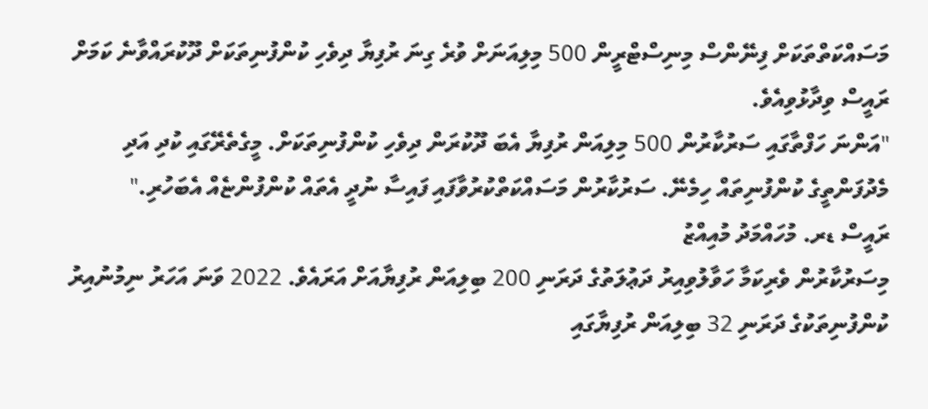މަސައްކަތްތަކަށް ފިނޭންސް މިނިސްޓްރީން 500 މިލިއަނަށް ވުރެ ގިނަ ރުފިޔާ ދިވެހި ކުންފުނިތަކަށް ދޫކުރައްވާނެ ކަމަށް ރައީސް ވިދާޅުވިއެވެ.
"އަންނަ ހަފްތާގައި ސަރުކާރުން 500 މިލިއަން ރުފިޔާ އެބަ ދޫކުރަން ދިވެހި ކުންފުނިތަކަށް. މީގެތެރޭގައި ކުދި އަދި މެދުފަންތީގެ ކުންފުނިތައް ހިމެނޭ. ސަރުކާރުން މަސައްކަތްކުރުވާފައި ފައިސާ ނުދީ އެތައް ކުންފުންޏެއް އެބަހުރި."
ރައީސް ޑރ. މުހައްމަދު މުއިއްޒު
މިސަރުކާރުން ވެރިކަމާ ހަވާލުވިއިރު ދަޢުލަތުގެ ދަރަނި 200 ބިލިއަން ރުފިޔާއަށް އަރައެވެ. 2022 ވަނަ އަހަރު ނިމުނުއިރު ކުންފުނިތަކުގެ ދަރަނި 32 ބިލިއަން ރުފިޔާގައި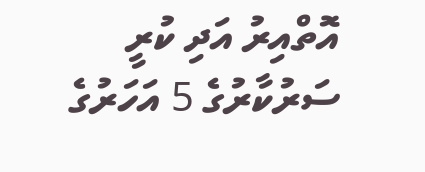އޮތްއިރު އަދި ކުރީ ސަރުކާރުގެ 5 އަހަރުގެ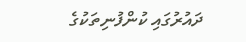ދައުރުގައި ކުންފުނިތަކުގެ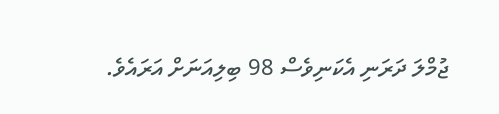ޖުމްލަ ދަރަނި އެކަނިވެސް 98 ބިލިއަނަށް އަރައެވެ.